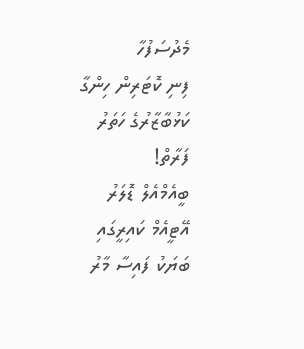މެދުސަފުހާ
ފިނި ކޮޓަރިން ހިންގާ ކަޅުބާޒާރުގެ ހަތަރު ފަރާތް!
ބީއެމްއެލް ޑޮލަރު އޭޓީއެމް ކައިރީގައި ބަޔަކު ފައިސާ މާރު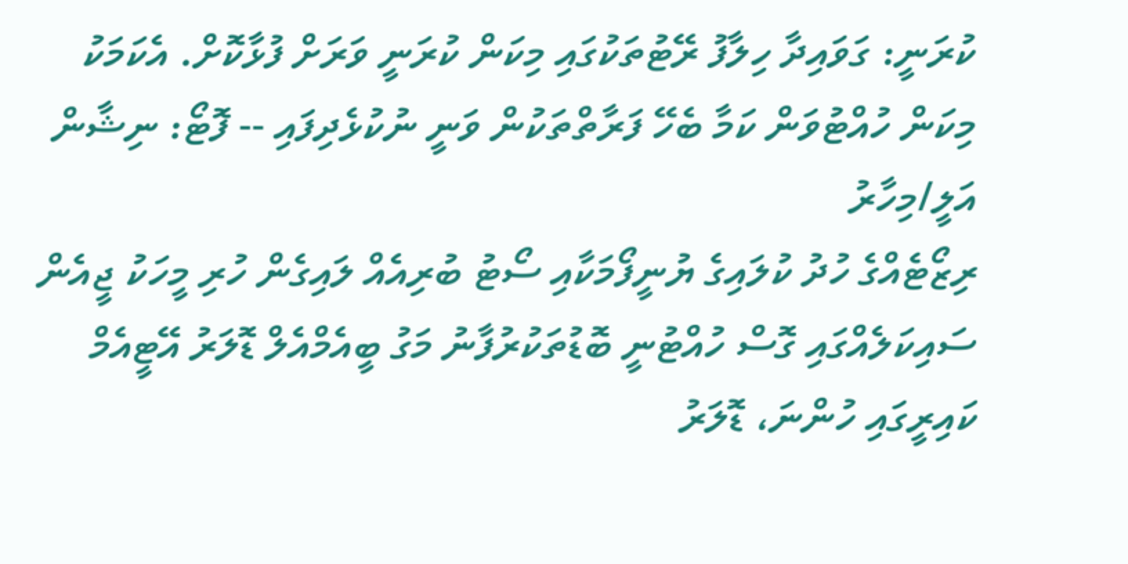ކުރަނީ: ގަވައިދާ ހިލާފު ރޭޓުތަކުގައި މިކަން ކުރަނީ ވަރަށް ފުޅާކޮށް. އެކަމަކު މިކަން ހުއްޓުވަން ކަމާ ބެހޭ ފަރާތްތަކުން ވަނީ ނުކުޅެދިފައި -- ފޮޓޯ: ނިޝާން އަލީ/މިހާރު
ރިޒޯޓެއްގެ ހުދު ކުލައިގެ ޔުނީފޯމަކާއި ސޯޓު ބުރިއެއް ލައިގެން ހުރި މީހަކު ޖީއެން ސައިކަލެއްގައި ގޮސް ހުއްޓުނީ ބޮޑުތަކުރުފާނު މަގު ބީއެމްއެލް ޑޮލަރު އޭޓީއެމް ކައިރީގައި ހުންނަ، ޑޮލަރު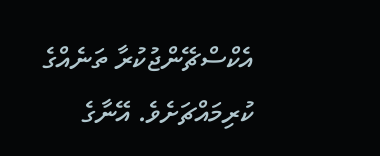އެކްސްޗޭންޖުކުރާ ތަނެއްގެ ކުރިމައްޗަށެވެ. އޭނާގެ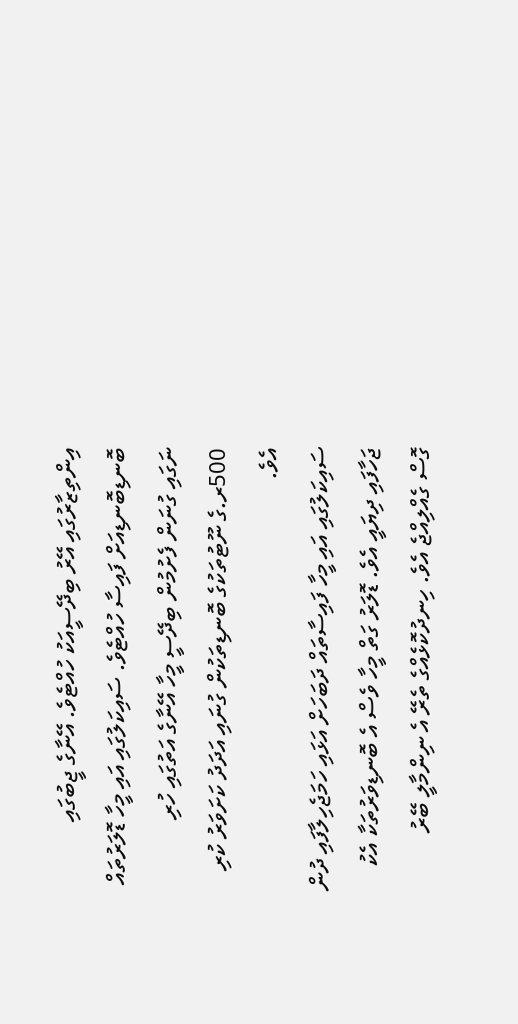އިންތިޒާރުގައި އޭރު ބިދޭސީއަކު ހުއްޓެވެ. އޭނާގެ ޖީބުގައި ބޮނޑިބޮނޑިއަށް ފައިސާ ހުއްޓެވެ. ސައިކަލުގައި އައި މީހާ ޑޮލަރުތައް ނަގައި ގުނަން ފެށުމުން ބިދޭސީ މީހާ އޭނާގެ އަތުގައި ހުރި 500ރ.ގެ ނޫޓުތަކުގެ ބޮނޑިތަކުން ގުނައި އަދަދު ކަށަވަރު ކުރި އެވެ.
ސައިކަލުގައި އައި މީހާ ފައިސާތައް ދަބަހަށް އަޅައި ހަމަޖެހިލާފައި ދުން ޖަހާފައި ދިޔައީ އެވެ. ޑޮލަރު ގަތް މީހާ ވެސް އެ ބޮނޑިވަރުތަކާ އެކު ގޮސް ގެއްލިއްޖެ އެވެ. ހިނދުކޮޅެއްގެ ތެރޭ އެ ނިންމާލީ ބޭރު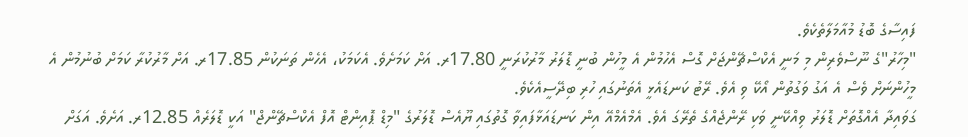ފައިސާގެ ބޮޑު މުއާމަލާތެކެވެ.
"މިހާރު"ގެ ނޫސްވެރިން މި މަނީ އެކްސްޗޭންޖަށް ގޮސް އެހުމުން އެ މީހުން ބުނީ ޑޮލަރު މާރުކުރަނީ 17.80ރ. އަށް ކަމަށެވެ. އެކަމަކު، އެހެން ތަނަކުން 17.85ރ. އަށް މާރުކުރާ ކަމަށް ބުނުމުން އެ މީހުންނަށް ވެސް އެ އަގު ވަގުތުން އޯކޭ ވި އެވެ. ރޭޓު ކަނޑައެޅީ އެތަނުގައި ހުރި ބިދޭސީއެކެވެ.
ގަވައިދާ އެއްގޮތަށް ޑޮލަރު ވިއްކޭނީ ވަކި ރޭންޖެއްގެ ތެރޭގަ އެވެ. އެމްއެމްއޭ އިން ކަނޑައަޅާފައިވާ ގޮތުގައި ޔޫއެސް ޑޮލަރުގެ "މިޑް ޕޮއިންޓް އޮފް އެކްސްޗޭންޖް" އަކީ ޑޮލަރެއް 12.85ރ. އަށެވެ. އަގަށް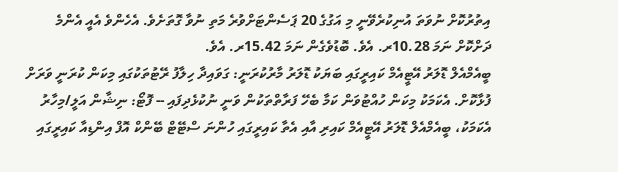އިތުރުކޮށް ނުވަތަ އުނިކުރެވޭނީ މި އަގުގެ 20 ޕަސެންޓަށްވުރެ މަތި ނުވާ ގޮތަށެވެ. އެހެންވެ އެއީ އެންމެ ދަށްކޮށް ނަމަ 10.28ރ. އެވެ. ބޮޑުވެގެން ނަމަ 15.42ރ. އެވެ.
ބީއެމްއެލް ޑޮލަރު އޭޓީއެމް ކައިރީގައި ބަޔަކު ޑޮލަރު މާރުކުރަނީ: ގަވައިދާ ހިލާފު ރޭޓުތަކުގައި މިކަން ކުރަނީ ވަރަށް ފުޅާކޮށް. އެކަމަކު މިކަން ހުއްޓުވަން ކަމާ ބެހޭ ފަރާތްތަކުން ވަނީ ނުކުޅެދިފައި -- ފޮޓޯ: ނިޝާން އަލީ/މިހާރު
އެކަމަކު، ބީއެމްއެލް ޑޮލަރު އޭޓީއެމް ކައިރި އާއި އެތާ ކައިރީގައި ހުންނަ ސްޓޭޓް ބޭންކް އޮފް އިންޑިއާ ކައިރީގައި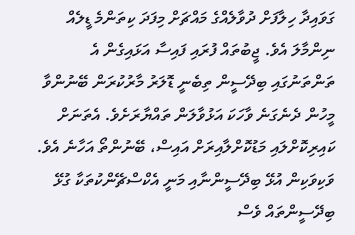ގަވައިދާ ހިލާފަށް ދުވާލެއްގެ މައްޗަށް މިފަދަ ކިތަންމެ ޑީލެއް ނިންމާލަ އެވެ. ޖީބުތައް ފުރައި ފައިސާ އަޅައިގެން އެ ތަންތަނުގައި ބިދޭސީން ތިބެނީ ޑޮލަރު މާރުކުރަން ބޭނުންވާ މީހުން ދެނެގަނެ ވާހަކަ އަޅުވާލަން ތައްޔާރަށެވެ. އެތަނަށް ކައިރިކޮށްލައި މަޑުކޮށްލާއިރަށް އައިސް، ބޭނުންތޯ އަހާނެ އެވެ. ވަކިވަކިން އުޅޭ ބިދޭސީންނާއި މަނީ އެކްސްޗޭންކުތަކާ ގުޅޭ ބިދޭސީންތައް ވެސް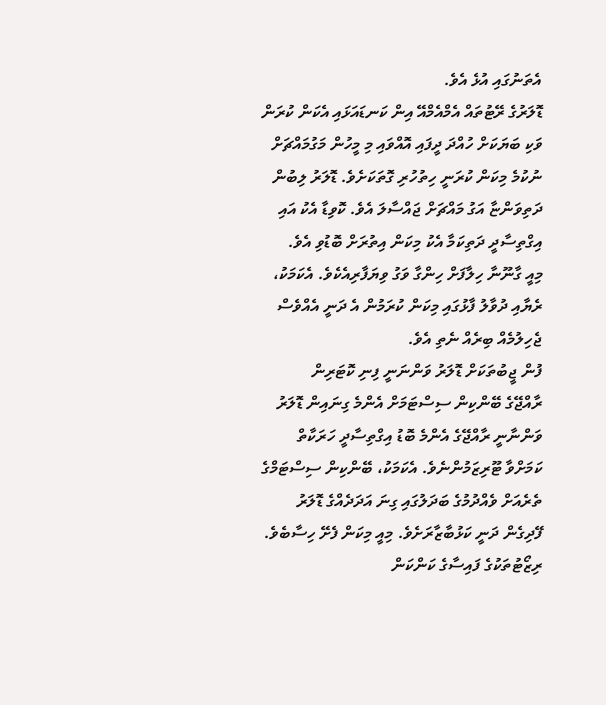އެތަނުގައި އުޅެ އެވެ.
ޑޮލަރުގެ ރޭޓުތައް އެމްއެމްއޭ އިން ކަނޑައަޅައި އެކަން ކުރަން ވަކި ބަޔަކަށް ހުއްދަ ދީފައި އޮއްވައި މި މީހުން މަގުމައްޗަށް ނުކުމެ މިކަން ކުރަނީ ހިތުހުރި ގޮތަކަށެވެ. ޑޮލަރު ލިބުން ދަތިވަންޏާ އަގު މައްޗަށް ޖައްސާލަ އެވެ. ކޮވިޑާ އެކު އައި އިގްތިސާދީ ދަތިކަމާ އެކު މިކަން އިތުރަށް ބޮޑުވި އެވެ.
މިއީ ގާނޫނާ ހިލާފަށް ހިންގާ ވަގު ވިޔަފާރިއެކެވެ. އެކަމަކު، ރެޔާއި ދުވާލު ފާޅުގައި މިކަން ކުރަމުން އެ ދަނީ އެއްވެސް ޖެހިލުމެއް ބިރެއް ނެތި އެވެ.
ފުން ޖީބުތަކަށް ޑޮލަރު ވަންނަނީ ފިނި ކޮޓަރިން
ރާއްޖޭގެ ބޭންކިން ސިސްޓަމަށް އެންމެ ގިނައިން ޑޮލަރު ވަންނާނީ ރާއްޖޭގެ އެންމެ ބޮޑު އިގްތިސާދީ ހަރަކާތް ކަމަށްވާ ޓޫރިޒަމުންނެވެ. އެކަމަކު، ބޭންކިން ސިސްޓަމްގެ ތެރެއަށް ވެއްދުމުގެ ބަދަލުގައި ގިނަ އަދަދެއްގެ ޑޮލަރު ފޭދިގެން ދަނީ ކަޅުބާޒާރަށެވެ. މިއީ މިކަން ފެށޭ ހިސާބެވެ.
ރިޒޯޓުތަކުގެ ފައިސާގެ ކަންކަން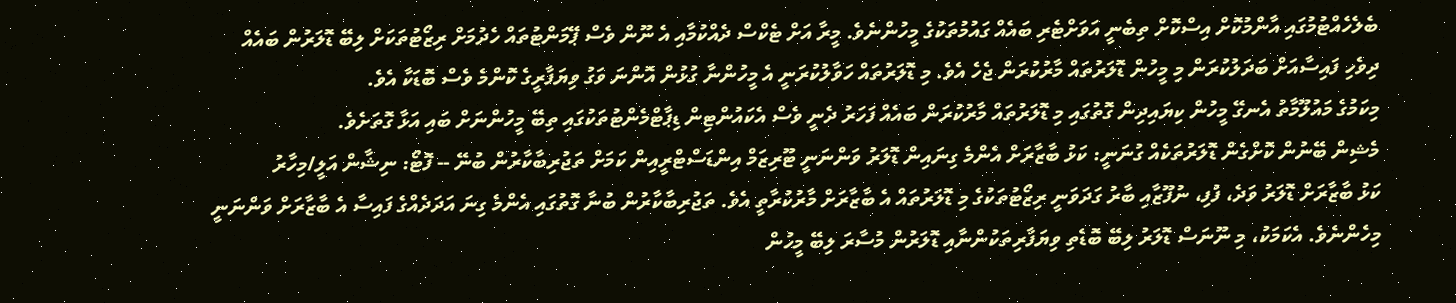ބެލެހެއްޓުމުގައި އާންމުކޮށް އިސްކޮށް ތިބެނީ އަވަށްޓެރި ބައެއް ގައުމުތަކުގެ މީހުންނެވެ. މީރާ އަށް ޓެކްސް ދެއްކުމާއި އެ ނޫން ވެސް ޕޭމަންޓުތައް ހެދުމަށް ރިޒޯޓުތަކަށް ލިބޭ ޑޮލަރުން ބައެއް ދިވެހި ފައިސާއަށް ބަދަލުކުރަން މި މީހުން ޑޮލަރުތައް މާރުކުރަން ޖެހެ އެވެ. މި ޑޮލަރުތައް ހަވާލުކުރަނީ އެ މީހުންނާ ގުޅުން އޮންނަ ވަގު ވިޔަފާރީގެ ކޮންމެ ވެސް ބޮޑަކާ އެވެ.
މިކަމުގެ މައުލޫމާތު އެނގޭ މީހުން ކިޔައިދިން ގޮތުގައި މި ޑޮލަރުތައް މާރުކުރަން ބައެއް ފަހަރު ދެނީ ވެސް އެކައުންޓިން ޑިޕާޓްމެންޓުތަކުގައި ތިބޭ މީހުންނަށް ބައި އަޅާ ގޮތަށެވެ.
މެޝިން ބޭނުން ކޮށްގެން ޑޮލަރުތަކެއް ގުނަނީ: ކަޅު ބާޒާރަށް އެންމެ ގިނައިން ޑޮލަރު ވަންނަނީ ޓޫރިޒަމް އިންޑަސްޓްރީއިން ކަމަށް ތަޖުރިބާކާރުން ބުނޭ -- ފޮޓޯ: ނިޝާން އަލީ/މިހާރު
ކަޅު ބާޒާރަށް ޑޮލަރު ވަދެ، ފުފި، ނުފޫޒާއި ބާރު ގަދަވަނީ ރިޒޯޓުތަކުގެ މި ޑޮލަރުތައް އެ ބާޒާރަށް މާރުކުރާތީ އެވެ. ތަޖުރިބާކާރުން ބުނާ ގޮތުގައި އެންމެ ގިނަ އަދަދެއްގެ ފައިސާ އެ ބާޒާރަށް ވަންނަނީ މިހެންނެވެ. އެކަމަކު، މި ނޫނަސް ޑޮލަރު ލިބޭ ބޮޑެތި ވިޔަފާރިތަކުންނާއި ޑޮލަރުން މުސާރަ ލިބޭ މީހުން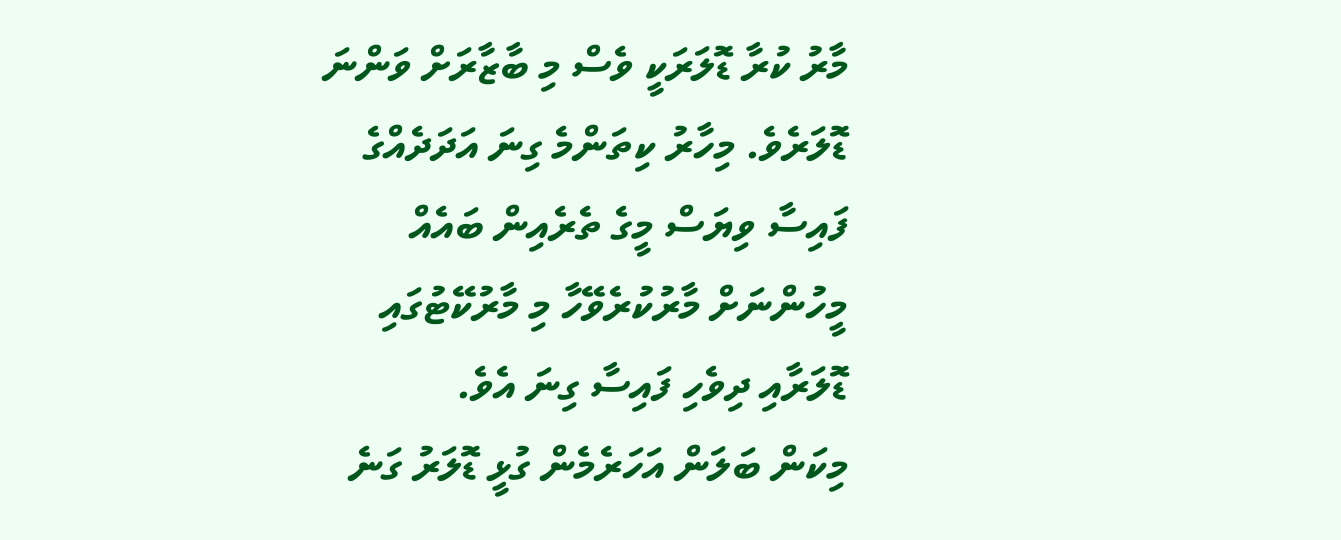މާރު ކުރާ ޑޮލަރަކީ ވެސް މި ބާޒާރަށް ވަންނަ ޑޮލަރެވެ. މިހާރު ކިތަންމެ ގިނަ އަދަދެއްގެ ފައިސާ ވިޔަސް މީގެ ތެރެއިން ބައެއް މީހުންނަށް މާރުކުރެވޭހާ މި މާރުކޭޓުގައި ޑޮލަރާއި ދިވެހި ފައިސާ ގިނަ އެވެ.
މިކަން ބަލަން އަހަރެމެން ގުޅީ ޑޮލަރު ގަނެ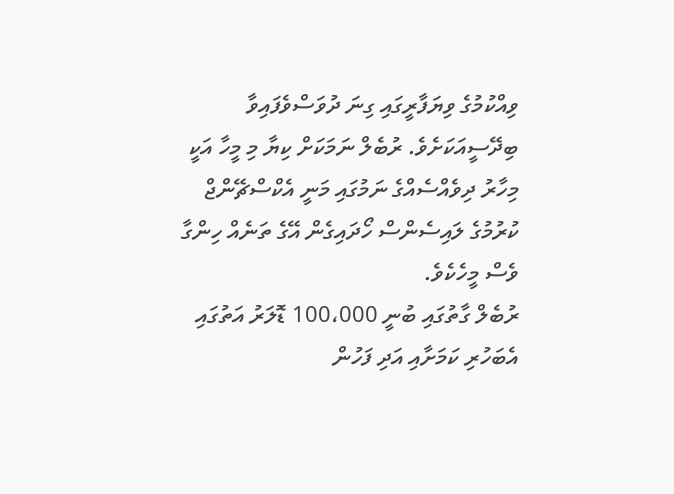ވިއްކުމުގެ ވިޔަފާރީގައި ގިނަ ދުވަސްވެފައިވާ ބިދޭސީއަކަށެވެ. ރުބެލް ނަމަކަށް ކިޔާ މި މީހާ އަކީ މިހާރު ދިވެއްސެއްގެ ނަމުގައި މަނީ އެކްސްޗޭންޖް ކުރުމުގެ ލައިސެންސް ހޯދައިގެން އޭގެ ތަނެއް ހިންގާ ވެސް މީހެކެވެ.
ރުބެލް ގާތުގައި ބުނީ 100،000 ޑޮލަރު އަތުގައި އެބަހުރި ކަމަށާއި އަދި ފަހުން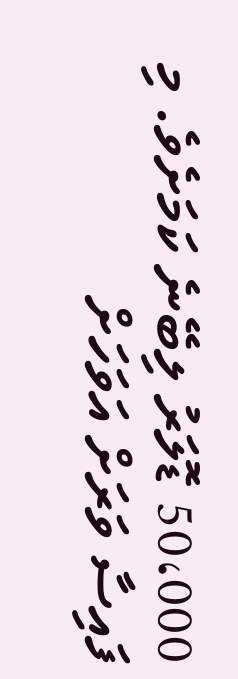50،000 ޑޮލަރު ލިބޭނެ ކަމަށެވެ. މި ފައިސާ ވަރަށް އަވަހަށް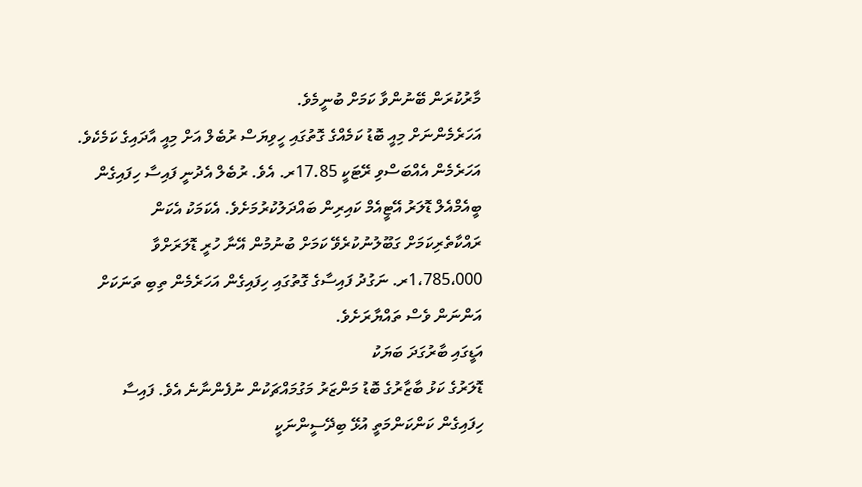މާރުކުރަން ބޭނުންވާ ކަމަށް ބުނީމެވެ.
އަހަރެމެންނަށް މިއީ ބޮޑު ކަމެއްގެ ގޮތުގައި ހީވިޔަސް ރުބެލް އަށް މިއީ އާދައިގެ ކަމެކެވެ. އަހަރެމެން އެއްބަސްވި ރޭޓަކީ 17.85ރ. އެވެ. ރުބެލް އެދުނީ ފައިސާ ހިފައިގެން ބީއެމްއެލް ޑޮލަރު އޭޓީއެމް ކައިރިން ބައްދަލުކުރުމަށެވެ. އެކަމަކު އެކަން ރައްކާތެރިކަމަށް ގަބޫލުނުކުރެވޭ ކަމަށް ބުނުމުން އޭނާ ހުރީ ޑޮލަރަށްވާ 1،785،000ރ. ނަގުދު ފައިސާގެ ގޮތުގައި ހިފައިގެން އަހަރެމެން ތިބި ތަނަކަށް އަންނަން ވެސް ތައްޔާރަށެވެ.
އަޑީގައި ބާރުގަދަ ބަޔަކު
ޑޮލަރުގެ ކަޅު ބާޒާރުގެ ބޮޑު މަންޒަރު މަގުމައްޗަކުން ނުފެންނާނެ އެވެ. ފައިސާ ހިފައިގެން ކަންކަންމަތީ އުޅޭ ބިދޭސީންނަކީ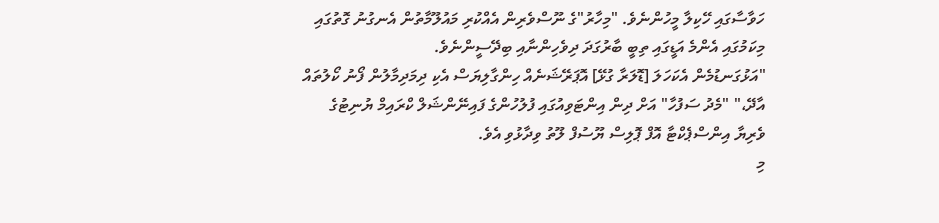ހަވާސާގައި ހޭކިލާ މީހުންނެވެ. "މިހާރު"ގެ ނޫސްވެރިން އެއްކުރި މައުލޫމާތުން އެނގުނު ގޮތުގައި މިކަމުގައި އެންމެ އަޑީގައި ތިބީ ބާރުގަދަ ދިވެހިންނާއި ބިދޭސީންނެވެ.
"އަޅުގަނޑުމެން އެކަހަލަ [ޑޮލަރާ ގުޅޭ] އޮޕަރޭޝަނެއް ހިންގާލިޔަސް އެކި ދިމަދިމާލުން ފޯނު ކޯލުތައް އާދޭ،" "މެދު ސަފުހާ" އަށް ދިން އިންޓަވިއުގައި ފުލުހުންގެ ފައިނޭންޝަލް ކްރައިމް ޔުނިޓުގެ ވެރިޔާ އިންސްޕެކްޓާ އޮފް ޕޮލިސް ޔޫސުފް ލޫތު ވިދާޅުވި އެވެ.
މި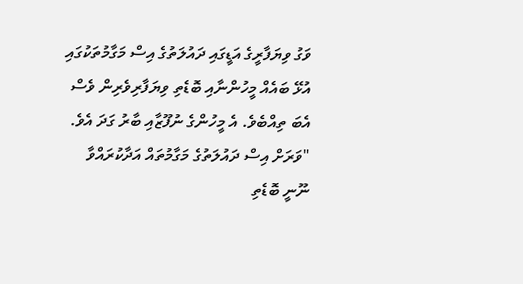ވަގު ވިޔަފާރީގެ އަޑީގައި ދައުލަތުގެ އިސް މަގާމުތަކުގައި އުޅޭ ބައެއް މީހުންނާއި ބޮޑެތި ވިޔަފާރިވެރިން ވެސް އެބަ ތިއްބެވެ. އެ މީހުންގެ ނުފޫޒާއި ބާރު ގަދަ އެވެ.
"ވަރަށް އިސް ދައުލަތުގެ މަގާމުތައް އަދާކުރައްވާ ނޫނީ ބޮޑެތި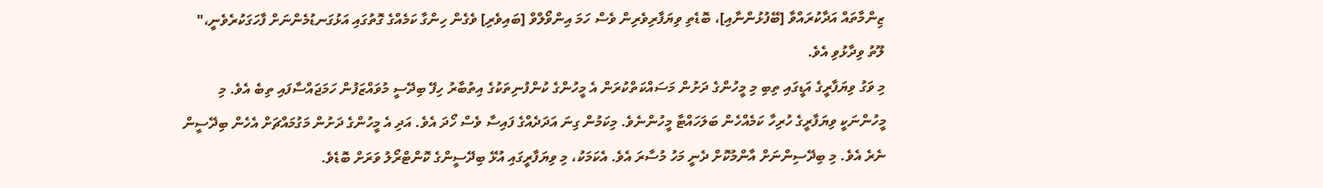ޒިންމާތައް އަދާކުރައްވާ [ބޭފުޅުންނާއި]، ބޮޑެތި ވިޔަފާރިވެރިން ވެސް ހަމަ އިންވޯލްވް [ބައިވެރި] ވެގެން ހިންގާ ކަމެއްގެ ގޮތުގައި އަޅުގަނޑުމެންނަށް ފާހަގަކުރެވެނީ،" ލޫތު ވިދާޅުވި އެވެ.
މި ވަގު ވިޔަފާރީގެ އަޑީގައި ތިބި މި މީހުންގެ ދަށުން މަސައްކަތްކުރަން އެ މީހުންގެ ކުންފުނިތަކުގެ އިތުބާރު ހިފޭ ބިދޭސީ މުވައްޒަފުން ހަމަޖައްސާފައި ތިބެ އެވެ. މި މީހުންނަކީ ވިޔަފާރީގެ ހުރިހާ ކަމެއްހެން ބަލަހައްޓާ މީހުންނެވެ. މިކަމުން ގިނަ އަދަދެއްގެ ފައިސާ ވެސް ހޯދަ އެވެ. އަދި އެ މީހުންގެ ދަށުން މަގުމައްޗަށް އެހެން ބިދޭސީން ނެރެ އެވެ. މި ބިދޭސިންނަށް އާންމުކޮށް ދެނީ މަހު މުސާރަ އެވެ. އެކަމަކު، މި ވިޔަފާރީގައި އުޅޭ ބިދޭސީންގެ ކޮންޓްރޯލު ވަރަށް ބޮޑެވެ.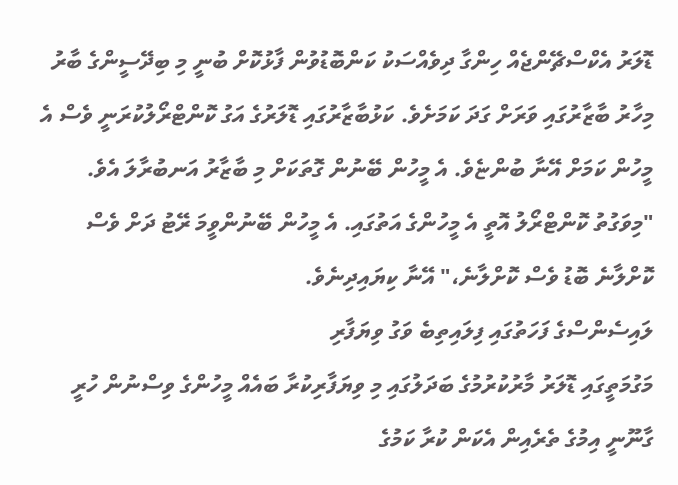ޑޮލަރު އެކްސްޗޭންޖެއް ހިންގާ ދިވެއްސަކު ކަންބޮޑުވުން ފާޅުކޮށް ބުނީ މި ބިދޭސީންގެ ބާރު މިހާރު ބާޒާރުގައި ވަރަށް ގަދަ ކަމަށެވެ. ކަޅުބާޒާރުގައި ޑޮލަރުގެ އަގު ކޮންޓްރޯލުކުރަނީ ވެސް އެ މީހުން ކަމަށް އޭނާ ބުންޏެވެ. އެ މީހުން ބޭނުން ގޮތަކަށް މި ބާޒާރު އަނބުރާލަ އެވެ.
"މިވަގުތު ކޮންޓްރޯލު އޮތީ އެ މީހުންގެ އަތުގައި. އެ މީހުން ބޭނުންވީމަ ރޭޓު ދަށް ވެސް ކޮށްލާނެ ބޮޑު ވެސް ކޮށްލާނެ،" އޭނާ ކިޔައިދިނެވެ.
ލައިސެންސްގެ ފަހަތުގައި ފިލައިތިބެ ވަގު ވިޔަފާރި
މަގުމަތީގައި ޑޮލަރު މާރުކުރުމުގެ ބަދަލުގައި މި ވިޔަފާރިކުރާ ބައެއް މީހުންގެ ވިސްނުން ހުރީ ގާނޫނީ އިމުގެ ތެރެއިން އެކަން ކުރާ ކަމުގެ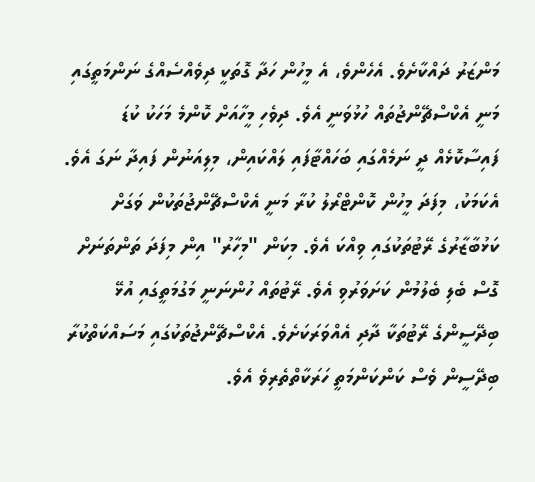މަންޒަރު ދައްކާށެވެ. އެހެންވެ، އެ މީހުން ހަދާ ގޮތަކީ ދިވެއްސެއްގެ ނަންމަތީގައި މަނީ އެކްސްޗޭންޖުތައް ހުޅުވަނީ އެވެ. ދިވެހި މީހާއަށް ކޮންމެ މަހަކު ކުޑަ ފައިސާކޮޅެއް ދީ ނަމެއްގައި ބަހައްޓާފައި ލައްކައިން، މިލިއަނުން ފައިދާ ނަގަ އެވެ.
އެކަމަކު، މިފަދަ މީހުން ކޮންޓްރޯލު ކުރާ މަނީ އެކްސްޗޭންޖުތަކުން ވަގަށް ކަޅުބާޒާރުގެ ރޭޓުތަކުގައި ވިއްކަ އެވެ. މިކަން "މިހާރު" އިން މިފަދަ ތަންތަނަށް ގޮސް ބެލި ބެލުމުން ކަށަވަރުވި އެވެ. ރޭޓުތައް ހުންނަނީ މަގުމަތީގައި އުޅޭ ބިދޭސީންގެ ރޭޓުތަކާ ދާދި އެއްވަރަކަށެވެ. އެކްސްޗޭންޖުތަކުގައި މަސައްކަތްކުރާ ބިދޭސީން ވެސް ކަންކަންމަތީ ހަރަކާތްތެރިވެ އެވެ.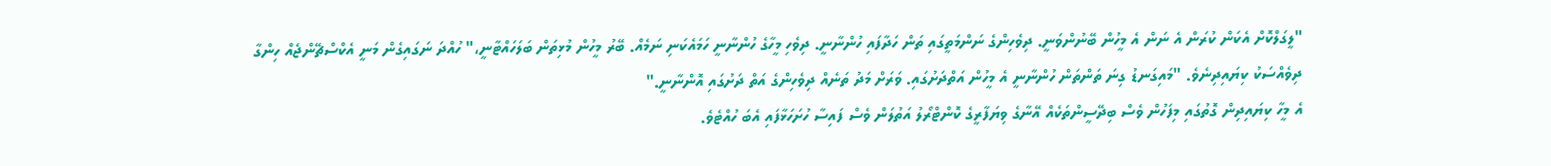"ލީގަލްކޮށް އެކަން ކުރަން އެ ނަން އެ މީހުން ބޭނުންވަނީ. ދިވެހިންގެ ނަންމަތީގައި ތަން ހަދާފައި ހުންނާނީ. ދިވެހި މީހާގެ ހުންނާނީ ހަމައެކަނި ނަމެއް. ބޭރު މީހުން މުޅިތަން ބަލަހައްޓާނީ،" ހުއްދަ ނަގައިގެން މަނީ އެކްސްޗޭންޖެއް ހިންގާ ދިވެއްސަކު ކިޔައިދިނެވެ. "މައިގަނޑު ގިނަ ތަންތަން ހުންނާނީ އެ މީހުން އަތްދަށުގައި. ވަރަށް މަދު ތަނެއް ދިވެހިންގެ އަތް ދަށުގައި އޮންނާނީ."
އެ މީހާ ކިޔައިދިން ގޮތުގައި މިފަހުން ވެސް ބިދޭސީންތަކެއް އޭނާގެ ވިޔަފާރީގެ ކޮންޓްރޯލު އަތުލަން ވެސް ފައިސާ ހުށަހަޅާފައި އެބަ ހުއްޓެވެ.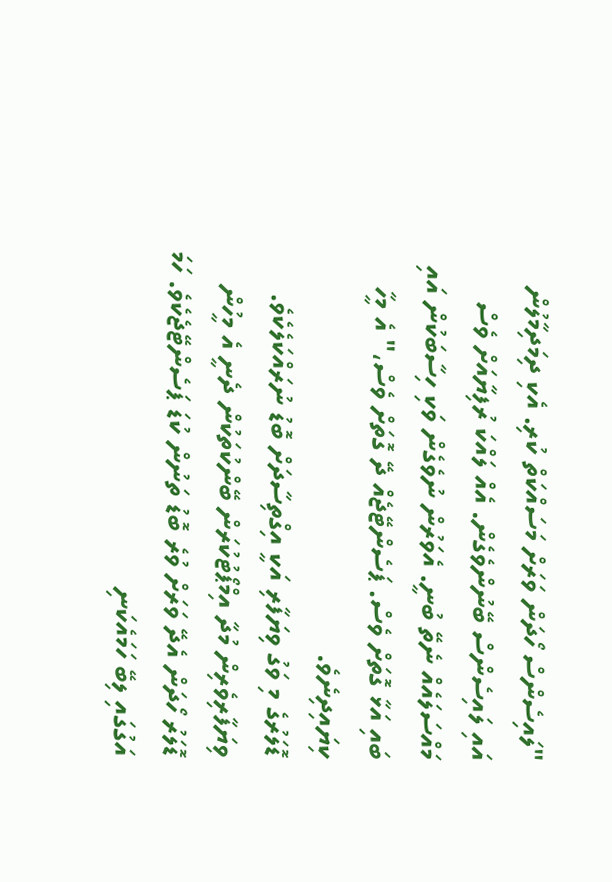"ލައިސެންސް ހޯދަން ވަރަށް މަސައްކަތް ކުރި. އެކި ދިމަދިމާލުން އައި ލައިސެންސް ބޭނުންވެގެން. އެއް ލައްކަ ރުފިޔާއަށް ވެސް މައްސަލައެއް ނެތޭ ބުނީ. އެވަރުން ނުވެގެން ވަކި ހިސާބަކުން އައި ބައި އަޅާ ގޮތަށް ވެސް. ޕަސެންޓޭޖެއް ދޭ ގޮތަށް ވެސް،" އެ މީހާ ކިޔައިދިނެވެ.
ޑޮލަރުގެ މި ވަގު ވިޔަފާރި އަކީ އިގްތިސާދަށް ބޮޑު ނުރައްކަލެކެވެ. ވިޔަފާރިވެރިން މުދާ އިމްޕޯޓުކުރަން ބޭންކުތަކުން ދެނީ އެ މީހުން ޑޮލަރު ހޯދަން އެދޭ ވަރަށް ވުރެ ބޮޑު ތަނުން ކުޑަ ޕަސެންޓޭޖެކެވެ. ހަމަ އަގުގައި ލިބޭ ހަމައެކަނި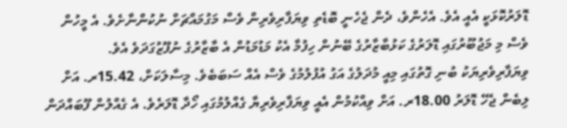ޑޮލަރުކޮޅަކީ އެއީ އެވެ. އެހެންވެ، ދެން ޖެހެނީ ބޮޑެތި ވިޔަފާރިވެރިން ވެސް މަގުމައްޗަށް ނުކުންނާށެވެ. އެ މީހުން ވެސް މި މަޖުބޫރުގައި ޑޮލަރުގެ ކަޅުބާޒާރުގެ ބޭނުން ހިފުމާ އެކު މަޑުމަޑުން އެ ބާޒާރުގެ ނުފޫޒުގަދަވެ އެވެ.
ވިޔަފާރިވެރިޔަކު ބުނި ގޮތުގައި މިއީ މުދަލުގެ އަގު އުފުލުމުގެ ވެސް އެއް ސަބަބެވެ. މިސާލަކަށް، 15.42ރ. އަށް ލިބެން ޖެހޭ ޑޮލަރު 18.00ރ. އަށް ވިއްކުމުން އެއީ ވިޔަފާރިވެރިޔާ ގެއްލުމުގައި ހޯދާ ޑޮލަރެވެ. އެ ގެއްލުން ފޫބައްދަން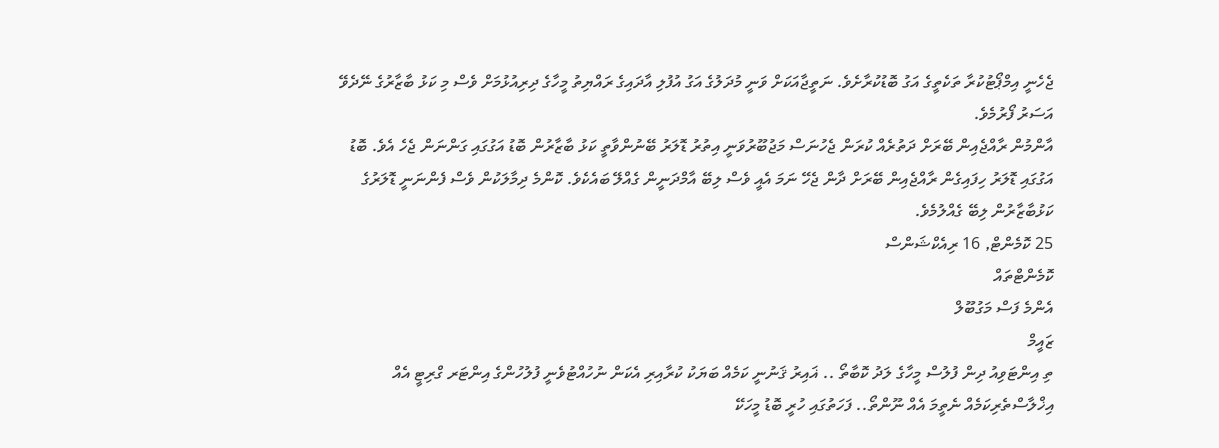ޖެހެނީ އިމްޕޯޓުކުރާ ތަކެތީގެ އަގު ބޮޑުކުރާށެވެ. ނަތީޖާއަކަށް ވަނީ މުދަލުގެ އަގު އުފުލި އާދައިގެ ރައްޔިތު މީހާގެ ދިރިއުޅުމަށް ވެސް މި ކަޅު ބާޒާރުގެ ނޭދެވޭ އަސަރު ފޯރުމެވެ.
އާންމުން ރާއްޖެއިން ބޭރަށް ދަތުރެއް ކުރަން ޖެހުނަސް މަޖުބޫރުވަނީ އިތުރު ޑޮލަރު ބޭނުންވާތީ ކަޅު ބާޒާރުން ބޮޑު އަގުގައި ގަންނަން ޖެހެ އެވެ. ބޮޑު އަގުގައި ޑޮލަރު ހިފައިގެން ރާއްޖެއިން ބޭރަށް ދާން ޖެހޭ ނަމަ އެއީ ވެސް ލިބޭ އާމްދަނީން ގެއްލޭ ބައެކެވެ. ކޮންމެ ދިމާލަކުން ވެސް ފެންނަނީ ޑޮލަރުގެ ކަޅުބާޒާރުން ލިބޭ ގެއްލުމެވެ.
25 ކޮމެންޓް, 16 ރިއެކްޝަންސް
ކޮމެންޓްތައް
އެންމެ ފަސް މަގުބޫލް
ޒައީމް
ތި އިންޓަވިއު ދިން ފުލުސް މީހާގެ ލަދު ކޮބާތޯ .. ޣައިރު ޤަނުނީ ކަމެއް ބަޔަކު ކުރާއިރި އެކަން ނުހުއްޓުވެނީ ފުލުހުންގެ އިންޓަރ ގްރިޓީ އެއް އިޚްލާސްތެރިކަމެއް ނެތީމަ އެއް ނޫންތޯ.. ފަހަތުގައި ހުރީ ބޮޑު މީހަކޭ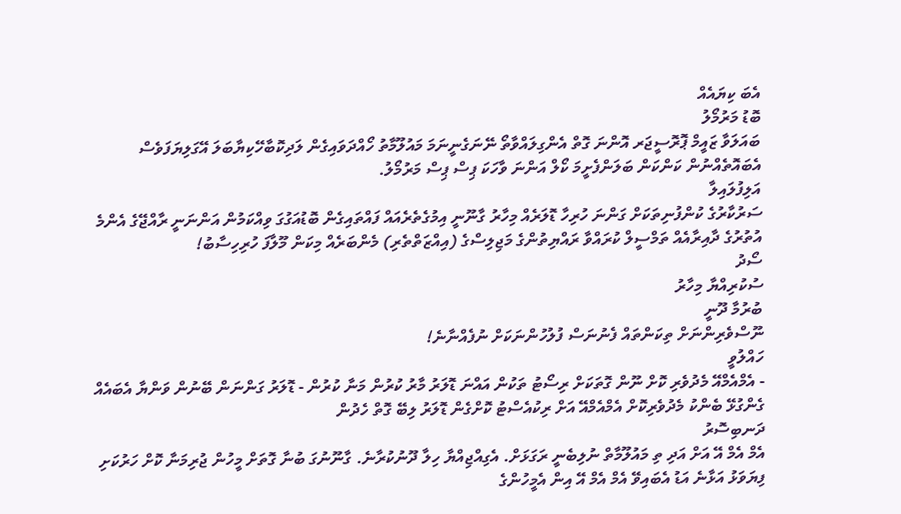އެބަ ކިޔައެއް
ބޮޑު މަރުމޯލު
ބައަލަވާ ޒައީމް ޕޮރޮސީޖަރ އޮންނަ ގޮތް އެންގިލައްވާތޯ ނޭނަގެނީނަމަ މައުލޫމާތު ހޯއްދަވައިގެން ލަދިކޮބާހޭކިޔާބަލަ އޭގަލިޔަފަވެސް އެބައޮތެއްނުން ކަންކަން ބަލަންފެށީމަ ކޯލް އަންނަ ވާހަކަ ޕިސް ޕިސް މަރުމޯލު.
އަލިފުލައިލާ
ސަރުކާރުގެ ކުންފުނިތަކަށް ގަންނަ ހުރިހާ ޑޮލަރެއް މިހާރު ގާނޫނީ އިމުގެތެރެއައް ފައްތައިގެން ބޮޑުއަގުގަ ވިއްކަމުން އަންނަނީ ރާއްޖޭގެ އެންމެ އުތުރުގެ ދާއިރާއެއް ތަމްސީލް ކުރައްވާ ރައްޔިތުންގެ މަޖިލިސްގެ (އިއްޒަތްތެރި) މެންބަރެއް މިކަން މޫލާފަ ހުރިހިސާބު!
ސޯދު
ސުކުރިއްޔާ މިހާރު
ބުރުމާ ދޫނީ
ނޫސްވެރިންނަށް ތިކަންތައް ފެނުނަސް ފުލުހުންނަކަށް ނުފެއްނާނެ!
ހައްލުވީ
- އެމްއެމްއޭ މެދުވެރި ކޮށް ނޫން ގޮތަކަށް ރިސޯޓު ތަކުން އައްނަ ޑޮލަރު މާރު ކުރުން މަނާ ކުރުން - ޑޮލަރު ގަންނަން ބޭނުން ވަންޔާ އެބައެއް ގެންގުޅޭ ބެންކު މެދުވެރިކޮށް އެމްއެމްއޭ އަށް ރިކުއެސްޓު ކޮށްގެން ޑޮލަރު ލިބޭ ގޮތް ހެދުން
ދަނބިސޮރު
އެމް އެމް އޭ އަށް އަދި ތި މައުލޫމާތް ނުލިބެނީ ރަގަޅަށް. އެގިއްޖިއްޔާ ހިލާ ދޫނުކުރާނެ. ގާނޫނުގަ ބުނާ ގޮތަށް މީހުން ޖުރިމަނާ ކޮށް ހަރުކަށި ފިޔަވަޅު އަޅާނެ އަޑު އެބައިވޭ އެމް އެމް އޭ އިން އެމީހުންގެ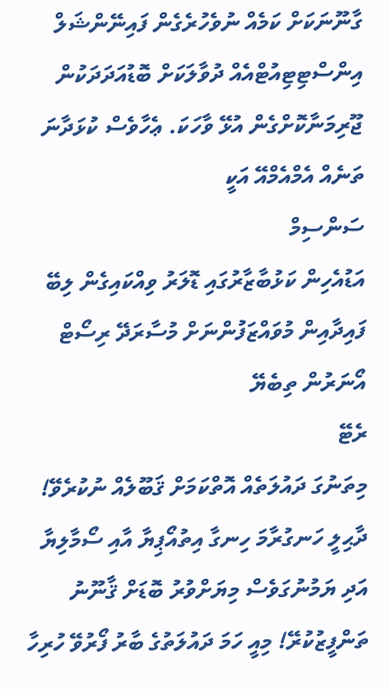ގާނޫނަކަށް ކަމެއް ނުވެހުރެގެން ފައިނޭންޝަލް އިންސްޓިޓިއުޓްއެއް ދުވާލަކަށް ބޮޑުއަދަދަކުން ޖޫރިމަނާކޮށްގެން އުޅޭ ވާހަކަ. ޢެހާވެސް ކުޅަދާނަ ތަނެއް އެމްއެމްއޭ އަކީ
ސަންސިމް
އަޑުއެހިން ކަޅުބާޒާރުގައި ޑޮލަރު ވިއްކައިގެން ލިބޭ ފައިދާއިން މުވައްޒަފުންނަށް މުސާރަދޭ ރިސޯޓް އޯނަރުން ތިބެޔޭ
ރެޓޭ
މިތަނުގަ ދައުލަތެއް އޮތްކަމަށް ޤަބޫލެއް ނުކުރެވޭ! ދާޙިލީ ހަނގުރާމަ ހިނގާ އިތުއޯޕިޔާ އާއި ސޯމާލިޔާ އަދި ޔަމުނުގަވެސް މިޔަށްވުރު ބޮޑަށް ޤާނޫނު ތަންފީޒުކުރޭ! މިއީ ހަމަ ދައުލަތުގެ ބާރު ފޯރުވޭ ހުރިހާ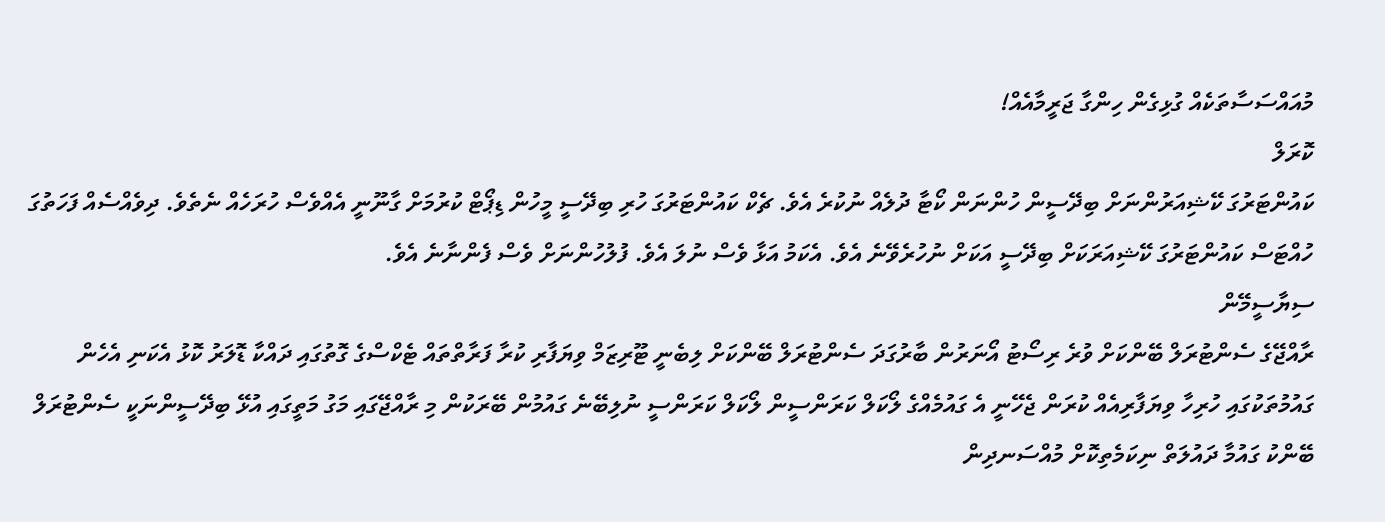މުއައްސަސާތަކެއް ގުޅިގެން ހިންގާ ޖަރީމާއެއް!
ކޮރަލް
ކައުންޓަރުގަ ކޭޝިއަރުންނަށް ބިދޭސީން ހުންނަން ކޯޓާ ދުލެއް ނުކުރެ އެވެ. ޗެކް ކައުންޓަރުގަ ހުރި ބިދޭސީ މީހުން ޑިޕޯޓް ކުރުމަށް ގާނޫނީ އެއްވެސް ހުރަހެއް ނެތެވެ. ދިވެއްސެއް ފަހަތުގަ ހުއްޓަސް ކައުންޓަރުގަ ކޭޝިއަރަކަށް ބިދޭސީ އަކަށް ނުހުރެވޭނެ އެވެ. އެކަމު އަޅާ ވެސް ނުލަ އެވެ. ފުލުހުންނަށް ވެސް ފެންނާނެ އެވެ.
ސިޔާސީމޭން
ރާއްޖޭގެ ސެންޓުރަލް ބޭންކަށް ވުރެ ރިސޯޓު އޯނަރުން ބާރުގަދަ ސެންޓުރަލް ބޭންކަށް ލިބެނީ ޓޫރިޒަމް ވިޔަފާރި ކުރާ ފަރާތްތައް ޓެކްސްގެ ގޮތުގައި ދައްކާ ޑޮލަރު ކޮޅު އެކަނި އެހެން ގައުމުތަކުގައި ހުރިހާ ވިޔަފާރިއެއް ކުރަން ޖެހޭނީ އެ ގައުމެއްގެ ލޯކަލް ކަރަންސީން ލޯކަލް ކަރަންސީ ނުލިބޭނެ ގައުމުން ބޭރަކުން މި ރާއްޖޭގައި މަގު މަތީގައި އުޅޭ ބިދޭސީންނަކީ ސެންޓުރަލް ބޭންކު ގައުމާ ދައުލަތް ނިކަމެތިކޮށް މުއްސަނދިން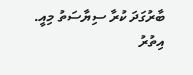ބާރުގަދަ ކުރާ ސިޔާސަތު މިއީ.
އިތުރު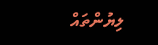ލިޔުންތައް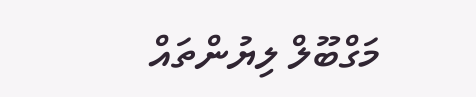މަގްބޫލް ލިޔުންތައް